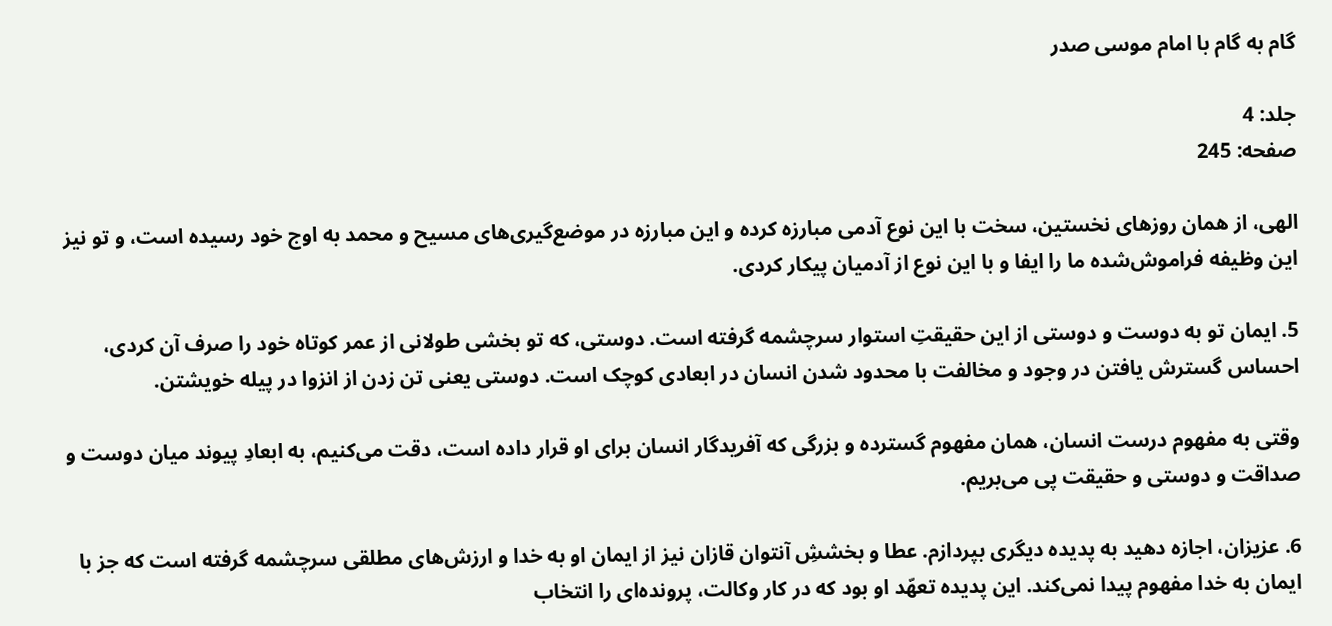گام به گام با امام موسی صدر

جلد: 4
صفحه: 245

الهی، از همان روزهای نخستین، سخت با این نوع آدمی مبارزه کرده و این مبارزه در موضع‌گیری‌های مسیح و محمد به اوج خود رسیده است، و تو نیز این وظیفه فراموش‌شده ما را ایفا و با این نوع از آدمیان پیکار کردی.

5. ایمان تو به دوست و دوستی از این حقیقتِ استوار سرچشمه گرفته است. دوستی، که تو بخشی طولانی از عمر کوتاه خود را صرف آن کردی، احساس گسترش یافتن در وجود و مخالفت با محدود شدن انسان در ابعادی کوچک است. دوستی یعنی تن زدن از انزوا در پیله خویشتن.

وقتی به مفهوم درست انسان، همان مفهوم گسترده و بزرگی که آفریدگار انسان برای او قرار داده است، دقت می‌کنیم، به ابعادِ پیوند میان دوست و صداقت و دوستی و حقیقت پی می‌بریم.

6. عزیزان، اجازه دهید به پدیده دیگری بپردازم. عطا و بخششِ آنتوان قازان نیز از ایمان او به خدا و ارزش‌های مطلقی سرچشمه گرفته است که جز با ایمان به خدا مفهوم پیدا نمی‌کند. این پدیده تعهّد او بود که در کار وکالت، پرونده‌ای را انتخاب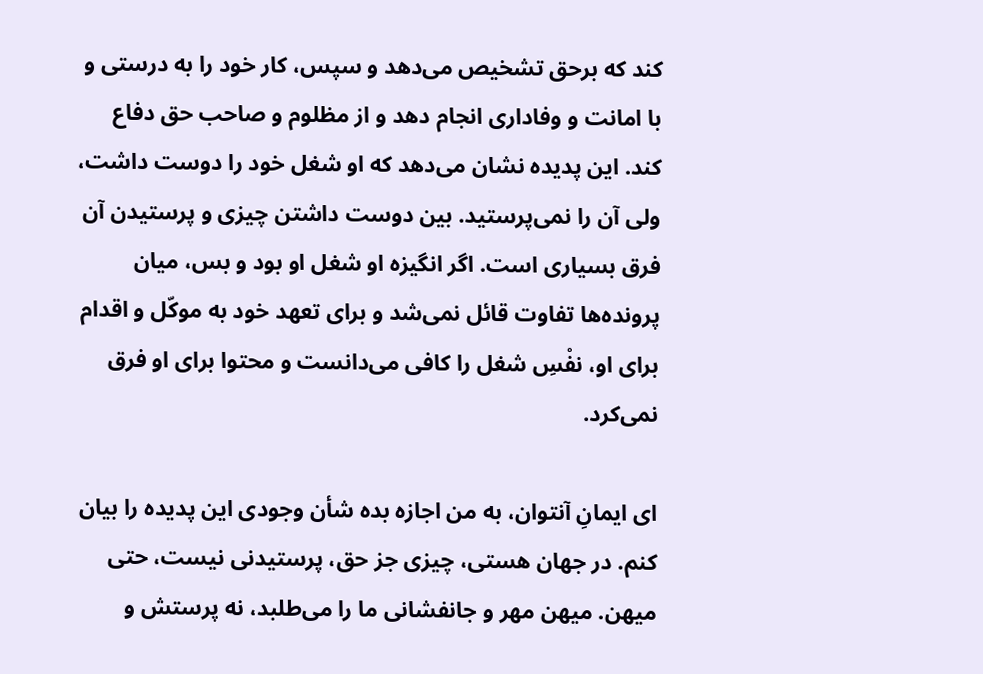کند که برحق تشخیص می‌دهد و سپس، کار خود را به درستی و با امانت و وفاداری انجام دهد و از مظلوم و صاحب حق دفاع کند. این پدیده نشان می‌دهد که او شغل خود را دوست داشت، ولی آن را نمی‌پرستید. بین دوست داشتن چیزی و پرستیدن آن فرق بسیاری است. اگر انگیزه او شغل او بود و بس، میان پرونده‌ها تفاوت قائل نمی‌شد و برای تعهد خود به موکّل و اقدام برای او، نفْسِ شغل را کافی می‌دانست و محتوا برای او فرق نمی‌کرد.

ای ایمانِ آنتوان، به من اجازه بده شأن وجودی این پدیده را بیان کنم. در جهان هستی، چیزی جز حق، پرستیدنی نیست، حتی میهن. میهن مهر و جانفشانی ما را می‌طلبد، نه پرستش و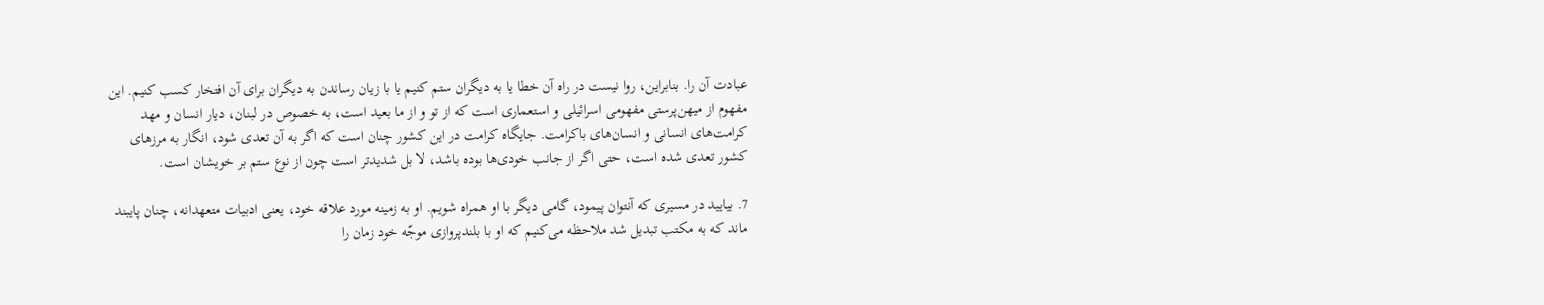عبادت آن را. بنابراین، روا نیست در راه آن خطا یا به دیگران ستم کنیم یا با زیان رساندن به دیگران برای آن افتخار کسب کنیم. این مفهوم از میهن‌پرستی مفهومی اسرائیلی و استعماری است که از تو و از ما بعید است، به خصوص در لبنان، دیار انسان و مهد کرامت‌های انسانی و انسان‌های باکرامت. جایگاه کرامت در این کشور چنان است که اگر به آن تعدی شود، انگار به مرزهای کشور تعدی شده است، حتی اگر از جانب خودی‌ها بوده باشد، لا بل شدیدتر است چون از نوع ستم بر خویشان است.

7. بیایید در مسیری که آنتوان پیمود، گامی دیگر با او همراه شویم. او به زمینه مورد علاقه خود، یعنی ادبیات متعهدانه، چنان پایبند ماند که به مکتب تبدیل شد ملاحظه می‌کنیم که او با بلندپروازی موجّه خود زمان را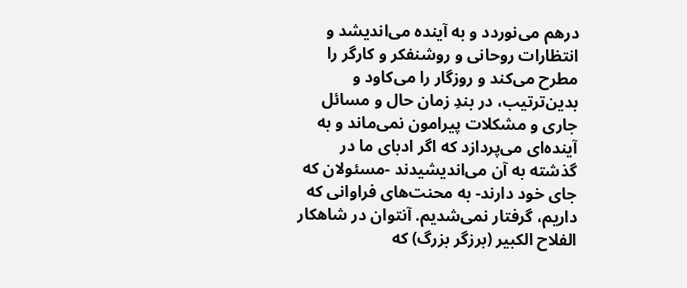درهم می‌نوردد و به آینده می‌اندیشد و انتظارات روحانی و روشنفکر و کارگر را مطرح می‌کند و روزگار را می‌کاود و بدین‌ترتیب، در بندِ زمان حال و مسائل جاری و مشکلات پیرامون نمی‌ماند و به آینده‌ای می‌پردازد که اگر ادبای ما در گذشته به آن می‌اندیشیدند -مسئولان که جای خود دارند- به محنت‌های فراوانی که داریم، گرفتار نمی‌شدیم. آنتوان در شاهکار الفلاح الکبیر (برزگر بزرگ) که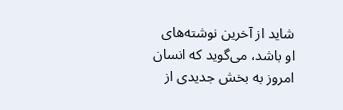شاید از آخرین نوشته‌های او باشد، می‌گوید که انسان امروز به بخش جدیدی از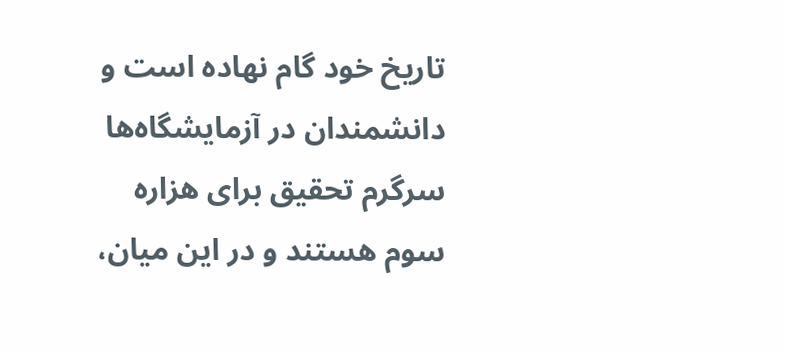تاریخ خود گام نهاده است و دانشمندان در آزمایشگاه‌ها سرگرم تحقیق برای هزاره سوم هستند و در این میان،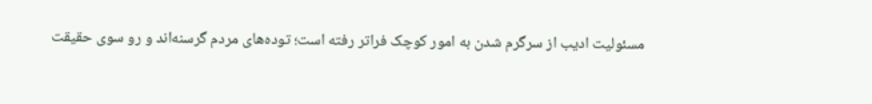مسئولیت ادیب از سرگرم شدن به امور کوچک فراتر رفته است؛ توده‌های مردم گرسنه‌اند و رو سوی حقیقت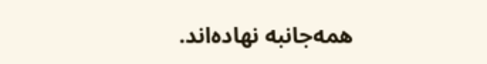همه‌جانبه نهاده‌اند.